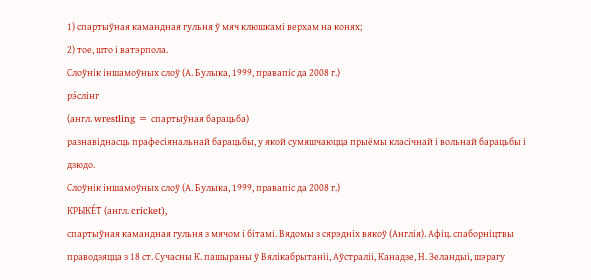1) спартыўная камандная гульня ў мяч клюшкамі верхам на конях;
2) тое, што і ватэрпола.
Слоўнік іншамоўных слоў (А. Булыка, 1999, правапіс да 2008 г.)
рэ́слінг
(англ. wrestling = спартыўная барацьба)
разнавіднасць прафесіянальнай барацьбы, у якой сумяшчаюцца прыёмы класічнай і вольнай барацьбы і дзюдо.
Слоўнік іншамоўных слоў (А. Булыка, 1999, правапіс да 2008 г.)
КРЫКЕ́Т (англ. cricket),
спартыўная камандная гульня з мячом і бітамі. Вядомы з сярэдніх вякоў (Англія). Афіц. спаборніцтвы праводзяцца з 18 ст. Сучасны К. пашыраны ў Вялікабрытаніі, Аўстраліі, Канадзе, Н. Зеландыі, шэрагу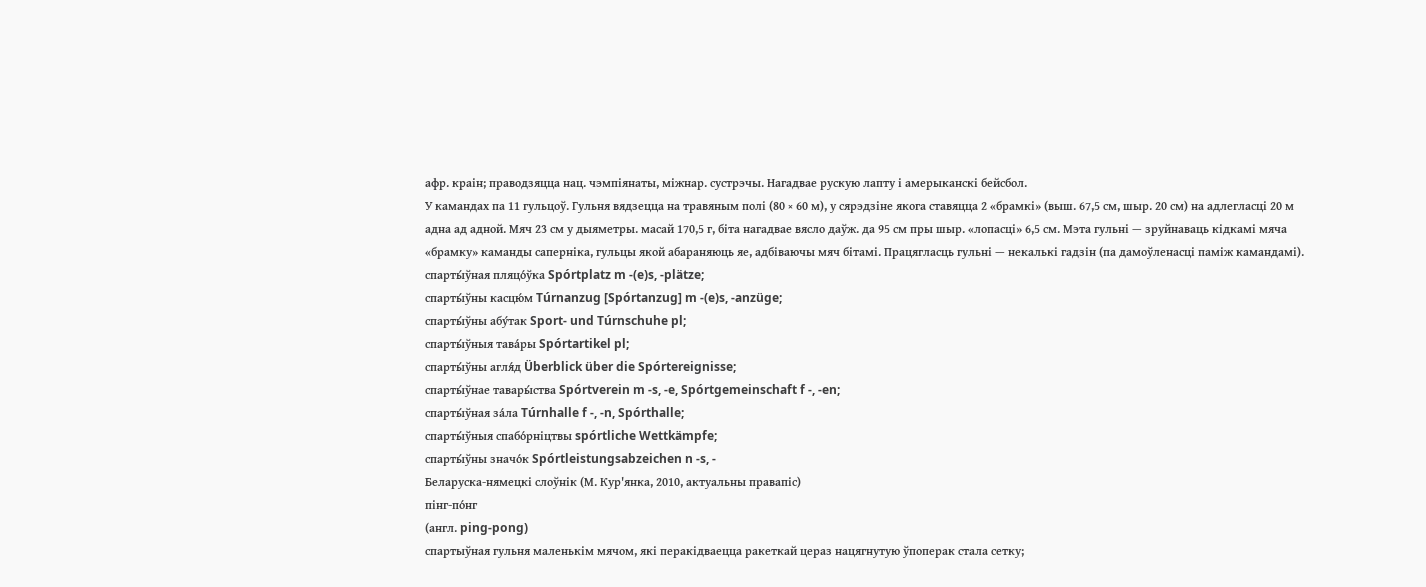афр. краін; праводзяцца нац. чэмпіянаты, міжнар. сустрэчы. Нагадвае рускую лапту і амерыканскі бейсбол.
У камандах па 11 гульцоў. Гульня вядзецца на травяным полі (80 × 60 м), у сярэдзіне якога ставяцца 2 «брамкі» (выш. 67,5 см, шыр. 20 см) на адлегласці 20 м адна ад адной. Мяч 23 см у дыяметры. масай 170,5 г, біта нагадвае вясло даўж. да 95 см пры шыр. «лопасці» 6,5 см. Мэта гульні — зруйнаваць кідкамі мяча «брамку» каманды саперніка, гульцы якой абараняюць яе, адбіваючы мяч бітамі. Працягласць гульні — некалькі гадзін (па дамоўленасці паміж камандамі).
спарты́ўная пляцо́ўка Spórtplatz m -(e)s, -plätze;
спарты́ўны касцю́м Túrnanzug [Spórtanzug] m -(e)s, -anzüge;
спарты́ўны абу́так Sport- und Túrnschuhe pl;
спарты́ўныя тава́ры Spórtartikel pl;
спарты́ўны агля́д Überblick über die Spórtereignisse;
спарты́ўнае тавары́ства Spórtverein m -s, -e, Spórtgemeinschaft f -, -en;
спарты́ўная за́ла Túrnhalle f -, -n, Spórthalle;
спарты́ўныя спабо́рніцтвы spórtliche Wettkämpfe;
спарты́ўны значо́к Spórtleistungsabzeichen n -s, -
Беларуска-нямецкі слоўнік (М. Кур'янка, 2010, актуальны правапіс)
пінг-по́нг
(англ. ping-pong)
спартыўная гульня маленькім мячом, які перакідваецца ракеткай цераз нацягнутую ўпоперак стала сетку;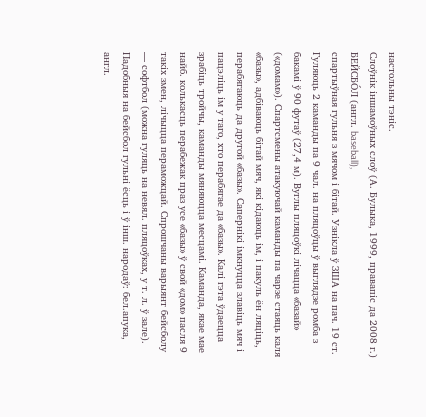настольны тэніс.
Слоўнік іншамоўных слоў (А. Булыка, 1999, правапіс да 2008 г.)
БЕЙСБО́Л (англ. baseball),
спартыўная гульня з мячом і бітай. Узнікла ў ЗША на пач. 19 ст. Гуляюць 2 каманды па 9 чал. на пляцоўцы ў выглядзе ромба з бакамі ў 90 футаў (27,4 м). Вуглы пляцоўкі лічацца «базай» («домам»). Спартсмены атакуючай каманды па чарзе стаяць каля «базы», адбіваюць бітай мяч, які кідаюць ім, і пакуль ён ляціць, перабягаюць да другой «базы». Сапернікі імкнуцца злавіць мяч і пацэліць ім у таго, хто перабягае да «базы». Калі гэта ўдаецца зрабіць тройчы, каманды мяняюцца месцамі. Каманда, якае мае найб. колькасць перабежак праз усе «базы» ў свой «дом» пасля 9 такіх змен, лічыцца пераможцай. Спрошчаны варыянт бейсболу — софтбол (можна гуляць на невял. пляцоўках, у т. л. ў зале). Падобныя на бейсбол гульні ёсць і ў інш. народаў: бел.апука, англ.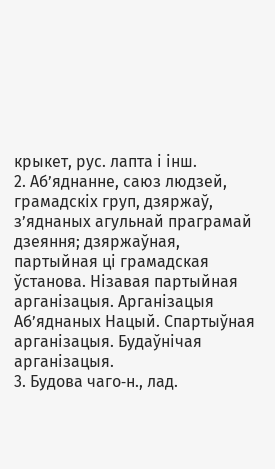крыкет, рус. лапта і інш.
2. Аб’яднанне, саюз людзей, грамадскіх груп, дзяржаў, з’яднаных агульнай праграмай дзеяння; дзяржаўная, партыйная ці грамадская ўстанова. Нізавая партыйная арганізацыя. Арганізацыя Аб’яднаных Нацый. Спартыўная арганізацыя. Будаўнічая арганізацыя.
3. Будова чаго‑н., лад.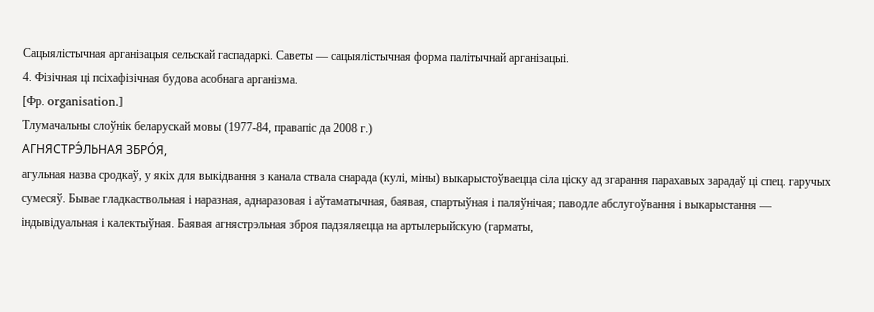Сацыялістычная арганізацыя сельскай гаспадаркі. Саветы — сацыялістычная форма палітычнай арганізацыі.
4. Фізічная ці псіхафізічная будова асобнага арганізма.
[Фр. organisation.]
Тлумачальны слоўнік беларускай мовы (1977-84, правапіс да 2008 г.)
АГНЯСТРЭ́ЛЬНАЯ ЗБРО́Я,
агульная назва сродкаў, у якіх для выкідвання з канала ствала снарада (кулі, міны) выкарыстоўваецца сіла ціску ад згарання парахавых зарадаў ці спец. гаручых сумесяў. Бывае гладкаствольная і наразная, аднаразовая і аўтаматычная, баявая, спартыўная і паляўнічая; паводле абслугоўвання і выкарыстання — індывідуальная і калектыўная. Баявая агнястрэльная зброя падзяляецца на артылерыйскую (гарматы,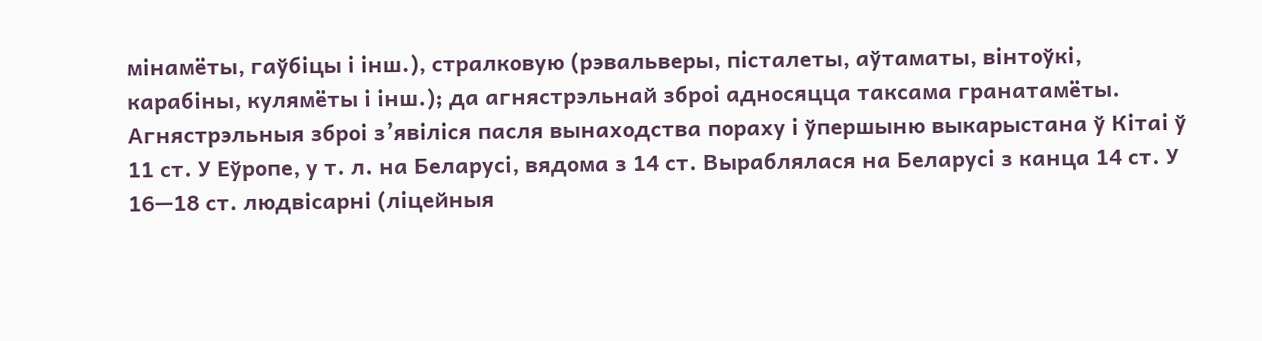мінамёты, гаўбіцы і інш.), стралковую (рэвальверы, пісталеты, аўтаматы, вінтоўкі, карабіны, кулямёты і інш.); да агнястрэльнай зброі адносяцца таксама гранатамёты.
Агнястрэльныя зброі з’явіліся пасля вынаходства пораху і ўпершыню выкарыстана ў Кітаі ў 11 ст. У Еўропе, у т. л. на Беларусі, вядома з 14 ст. Выраблялася на Беларусі з канца 14 ст. У 16—18 ст. людвісарні (ліцейныя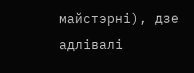майстэрні), дзе адлівалі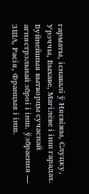гарматы, існавалі ў Нясвіжы, Слуцку, Урэччы, Быхаве, Магілёве і інш гарадах. Буйнейшыя вытворцы сучаснай агнястрэльнай зброі і інш. ўзбраення — ЗША, Расія, Францыя і інш.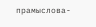прамыслова-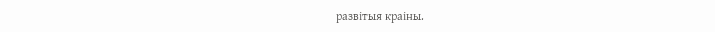развітыя краіны.